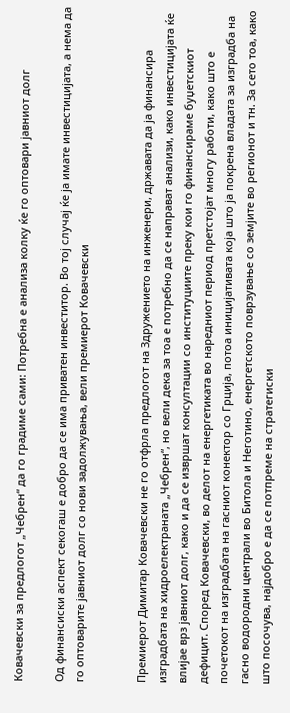Ковачевски за предлогот „Чебрен“ да го градиме сами: Потребна е анализа колку ќе го оптовари јавниот долг

Од финансиски аспект секогаш е добро да се има приватен инвеститор. Во тој случај ќе ја имате инвестицијата, а нема да го оптоварите јавниот долг со нови задолжувања, вели премиерот Ковачевски


Премиерот Димитар Ковачевски не го отфрла предлогот на Здружението на инженери, државата да ја финансира изградбата на хидроелектраната „Чебрен“, но вели дека за тоа е потребно да се направат анализи, како инвестицијата ќе влијае врз јавниот долг, како и да се извршат консултации со институциите преку кои го финансираме буџетскиот дефицит. Според Ковачевски, во делот на енергетиката во наредниот период претстојат многу работи, како што е почетокот на изградбата на гасниот конектор со Грција, потоа иницијативата која што ја покрена владата за изградба на гасно водородни централи во Битола и Неготино, енергетското поврзување со земјите во регионот и тн. За сето тоа, како што посочува, најдобро е да се потпреме на стратегиски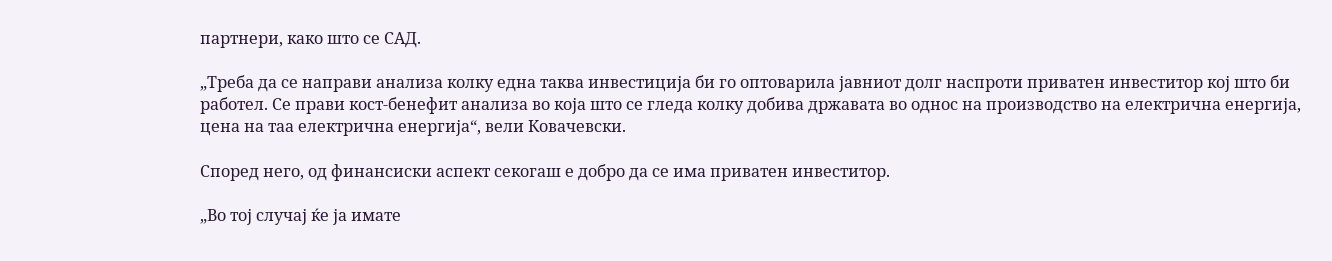партнери, како што се САД.

„Треба да се направи анализа колку една таква инвестиција би го оптоварила јавниот долг наспроти приватен инвеститор кој што би работел. Се прави кост-бенефит анализа во која што се гледа колку добива државата во однос на производство на електрична енергија, цена на таа електрична енергија“, вели Ковачевски.

Според него, од финансиски аспект секогаш е добро да се има приватен инвеститор.

„Во тој случај ќе ја имате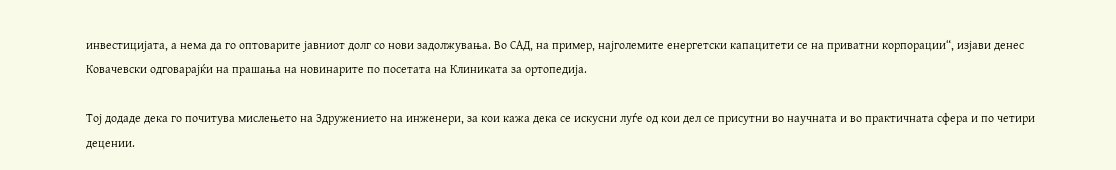инвестицијата, а нема да го оптоварите јавниот долг со нови задолжувања. Во САД, на пример, најголемите енергетски капацитети се на приватни корпорации“, изјави денес Ковачевски одговарајќи на прашања на новинарите по посетата на Клиниката за ортопедија.

Тој додаде дека го почитува мислењето на Здружението на инженери, за кои кажа дека се искусни луѓе од кои дел се присутни во научната и во практичната сфера и по четири децении.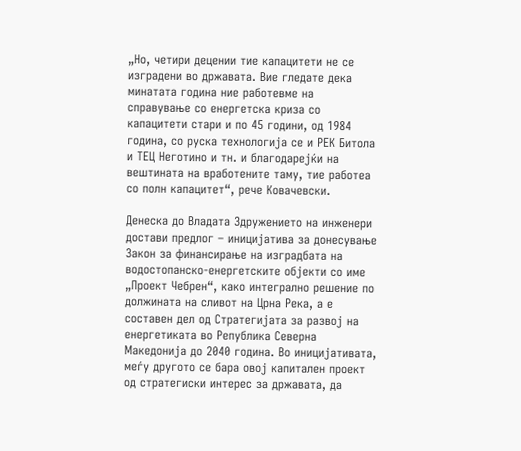„Но, четири децении тие капацитети не се изградени во државата. Вие гледате дека минатата година ние работевме на справување со енергетска криза со капацитети стари и по 45 години, од 1984 година, со руска технологија се и РЕК Битола и ТЕЦ Неготино и тн. и благодарејќи на вештината на вработените таму, тие работеа со полн капацитет“, рече Ковачевски.

Денеска до Владата Здружението на инженери достави предлог – иницијатива за донесување Закон за финансирање на изградбата на водостопанско-енергетските објекти со име „Проект Чебрен“, како интегрално решение по должината на сливот на Црна Река, а е составен дел од Стратегијата за развој на енергетиката во Република Северна Македонија до 2040 година. Во иницијативата, меѓу другото се бара овој капитален проект од стратегиски интерес за државата, да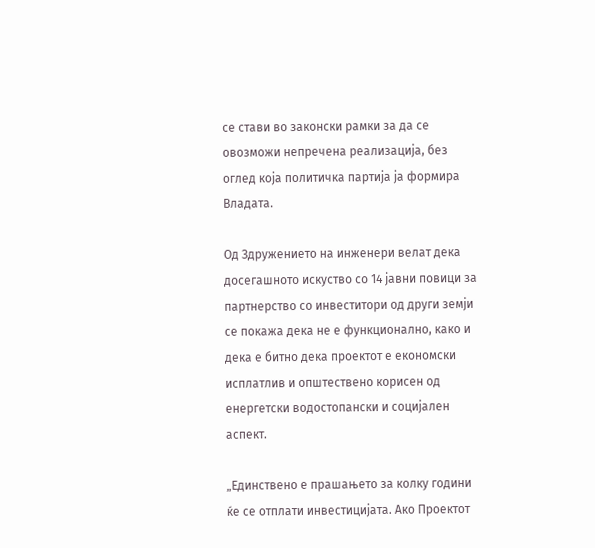се стави во законски рамки за да се овозможи непречена реализација, без оглед која политичка партија ја формира Владата.

Од Здружението на инженери велат дека досегашното искуство со 14 јавни повици за партнерство со инвеститори од други земји се покажа дека не е функционално, како и дека е битно дека проектот е економски исплатлив и општествено корисен од енергетски водостопански и социјален аспект.

„Единствено е прашањето за колку години ќе се отплати инвестицијата. Ако Проектот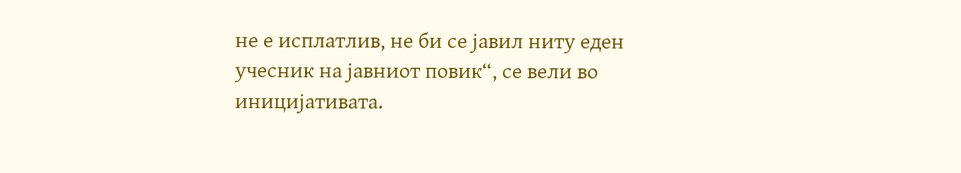не е исплатлив, не би се јавил ниту еден учесник на јавниот повик“, се вели во иницијативата.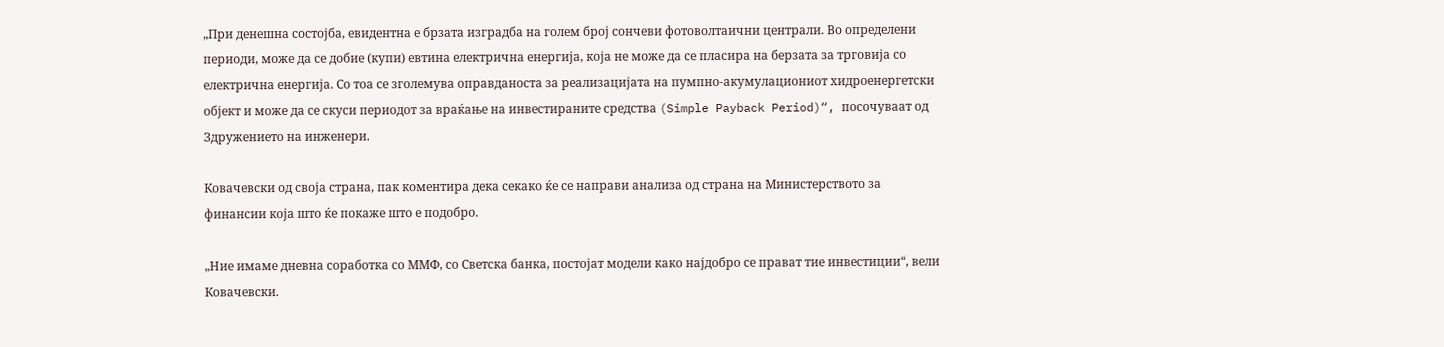„При денешна состојба, евидентна е брзата изградба на голем број сончеви фотоволтаични централи. Во определени периоди, може да се добие (купи) евтина електрична енергија, која не може да се пласира на берзата за трговија со електрична енергија. Со тоа се зголемува оправданоста за реализацијата на пумпно-акумулациониот хидроенергетски објект и може да се скуси периодот за враќање на инвестираните средства (Simple Payback Period)“, посочуваат од Здружението на инженери.

Ковачевски од своја страна, пак коментира дека секако ќе се направи анализа од страна на Министерството за финансии која што ќе покаже што е подобро.

„Ние имаме дневна соработка со ММФ, со Светска банка, постојат модели како најдобро се прават тие инвестиции“, вели Ковачевски.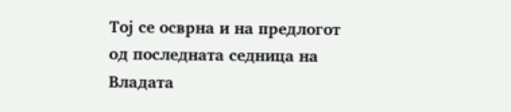Тој се осврна и на предлогот од последната седница на Владата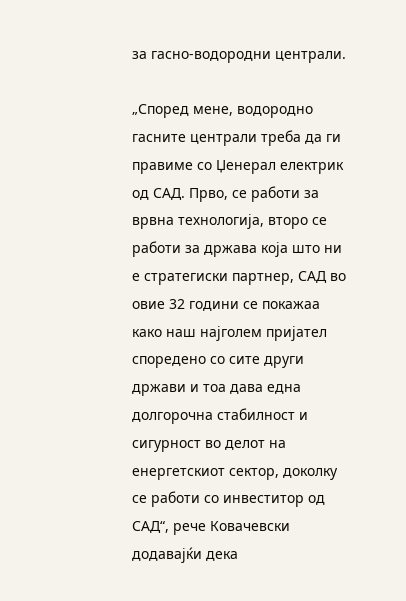за гасно-водородни централи.

„Според мене, водородно гасните централи треба да ги правиме со Џенерал електрик од САД. Прво, се работи за врвна технологија, второ се работи за држава која што ни е стратегиски партнер, САД во овие 32 години се покажаа како наш најголем пријател споредено со сите други држави и тоа дава една долгорочна стабилност и сигурност во делот на енергетскиот сектор, доколку се работи со инвеститор од САД“, рече Ковачевски додавајќи дека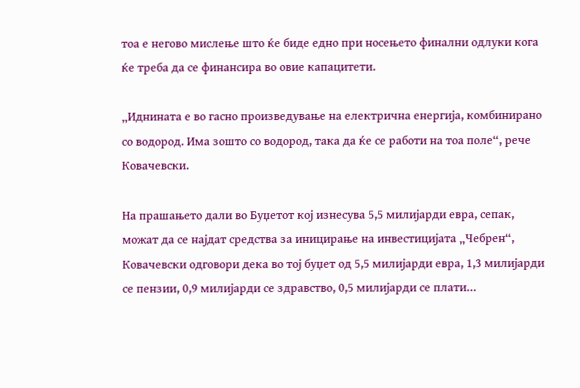тоа е негово мислење што ќе биде едно при носењето финални одлуки кога ќе треба да се финансира во овие капацитети.

„Иднината е во гасно произведување на електрична енергија, комбинирано со водород. Има зошто со водород, така да ќе се работи на тоа поле“, рече Ковачевски.

На прашањето дали во Буџетот кој изнесува 5,5 милијарди евра, сепак, можат да се најдат средства за иницирање на инвестицијата „Чебрен“, Ковачевски одговори дека во тој буџет од 5,5 милијарди евра, 1,3 милијарди се пензии, 0,9 милијарди се здравство, 0,5 милијарди се плати…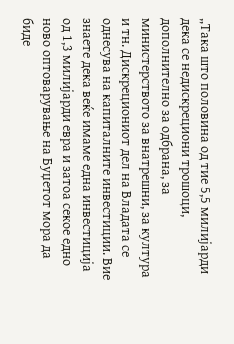„Така што половина од тие 5,5 милијарди дека се недискрециони трошоци, дополнително за одбрана, за министерството за внатрешни, за култура и тн. Дискрециониот дел на Владата се однесува на капиталните инвестиции. Вие знаете дека веќе имаме една инвестиција од 1,3 милијарди евра и затоа секое едно ново оптоварување на Буџетот мора да биде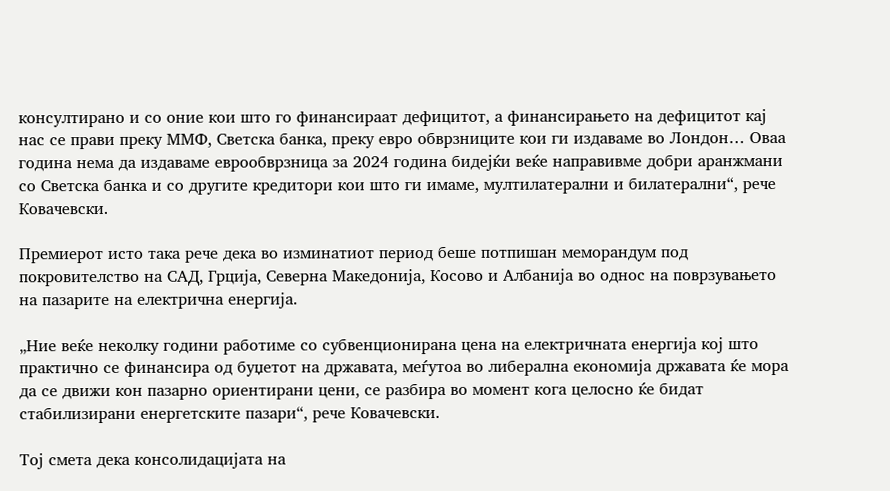консултирано и со оние кои што го финансираат дефицитот, а финансирањето на дефицитот кај нас се прави преку ММФ, Светска банка, преку евро обврзниците кои ги издаваме во Лондон… Оваа година нема да издаваме еврообврзница за 2024 година бидејќи веќе направивме добри аранжмани со Светска банка и со другите кредитори кои што ги имаме, мултилатерални и билатерални“, рече Ковачевски.

Премиерот исто така рече дека во изминатиот период беше потпишан меморандум под покровителство на САД, Грција, Северна Македонија, Косово и Албанија во однос на поврзувањето на пазарите на електрична енергија.

„Ние веќе неколку години работиме со субвенционирана цена на електричната енергија кој што практично се финансира од буџетот на државата, меѓутоа во либерална економија државата ќе мора да се движи кон пазарно ориентирани цени, се разбира во момент кога целосно ќе бидат стабилизирани енергетските пазари“, рече Ковачевски.

Тој смета дека консолидацијата на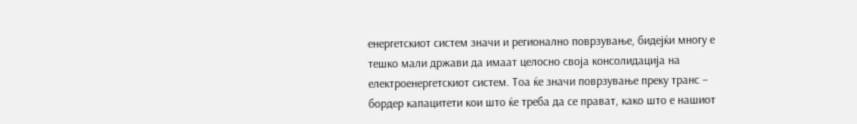енергетскиот систем значи и регионално поврзување, бидејќи многу е тешко мали држави да имаат целосно своја консолидација на електроенергетскиот систем. Тоа ќе значи поврзување преку транс – бордер капацитети кои што ќе треба да се прават, како што е нашиот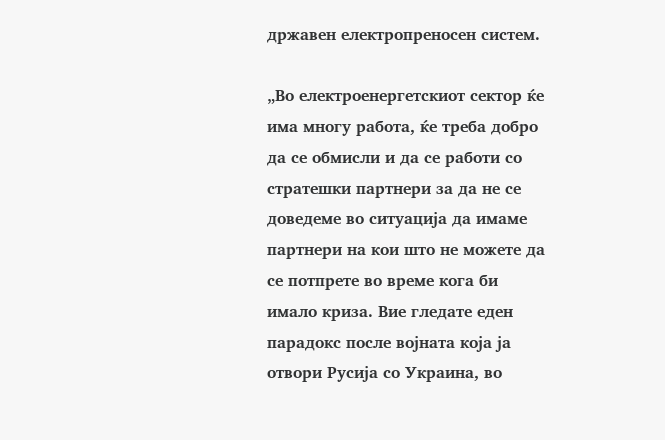државен електропреносен систем.

„Во електроенергетскиот сектор ќе има многу работа, ќе треба добро да се обмисли и да се работи со стратешки партнери за да не се доведеме во ситуација да имаме партнери на кои што не можете да се потпрете во време кога би имало криза. Вие гледате еден парадокс после војната која ја отвори Русија со Украина, во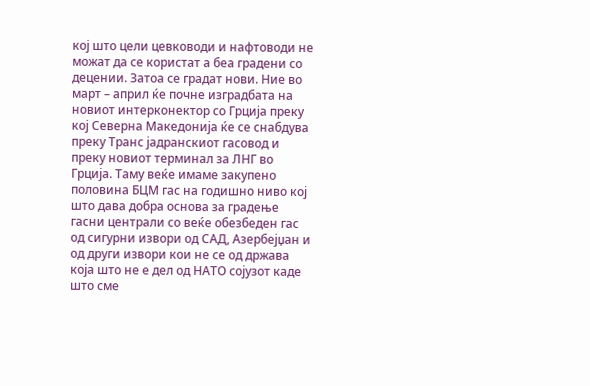кој што цели цевководи и нафтоводи не можат да се користат а беа градени со децении. Затоа се градат нови. Ние во март – април ќе почне изградбата на новиот интерконектор со Грција преку кој Северна Македонија ќе се снабдува преку Транс јадранскиот гасовод и преку новиот терминал за ЛНГ во Грција. Таму веќе имаме закупено половина БЦМ гас на годишно ниво кој што дава добра основа за градење гасни централи со веќе обезбеден гас од сигурни извори од САД, Азербејџан и од други извори кои не се од држава која што не е дел од НАТО сојузот каде што сме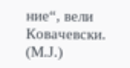ние“, вели Ковачевски. (М.Ј.)